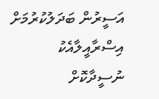އަސީރުން ބަދަލުކުރުމަށް އިސްރާއީލާއެކު ނުސީދާކޮށް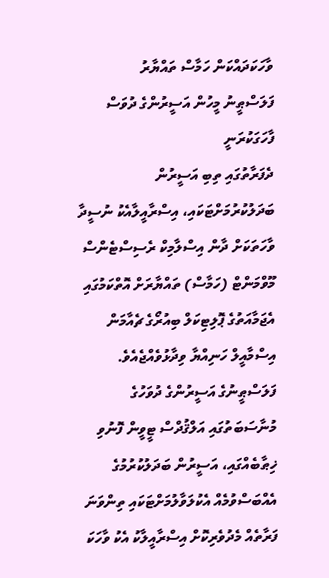ވާހަކަދައްކަން ހަމާސް ތައްޔާރު
ފަލަސްޠީނު މީހުން އަސީރުންގެ ދުވަސް ފާހަގަކުރަނީ
ދެފަރާތުގައި ތިބި އަސީރުން ބަދަލުކުރުމަށްޓަކައި، އިސްރާއީލާއެކު ނުސީދާ ވާހަތަކަށް ދާން އިސްލާމިކް ރެސިސްޓެންސް މޫވްމަންޓް (ހަމާސް) ތައްޔާރަށް އޮތްކަމުގައި އެޖަމާއަތުގެ ޕޮލިޓިކަލް ބިއުރޯގެ ޗެއާމަން އިސްމާއީލް ހަނިއްޔާ ވިދާޅުވެއްޖެއެވެ.
ފަލަސްޠީނުގެ އަސީރުންގެ ދުވަހުގެ މުނާސަބަތުގައި އަލްޤުދްސް ޓީވީން ފޮނުވި ޚިޠާބެއްގައި، އަސީރުން ބަދަލުކުރުމުގެ އެއްބަސްވުމެއް އެކުލަވާލުމަށްޓަކައި ތިންވަނަ ފަރާތެއް މެދުވެރިކޮށް އިސްރާއީލާކު އެކު ވާހަކަ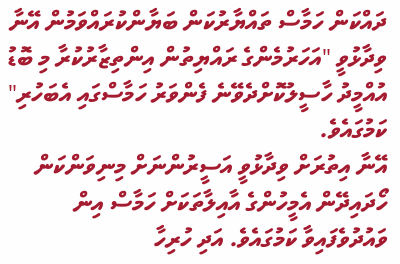ދައްކަން ހަމާސް ތައްޔާރުކަން ބަޔާންކުރައްވަމުން އޭނާ ވިދާޅުވީ "އަހަރުމެންގެ ރައްޔިތުން އިންތިޒާރުކުރާ މި ބޮޑު އުއްމީދު ހާސީލުކޮށްދެވޭނެ ފެންވަރު ހަމާސްގައި އެބަހުރި" ކަމުގައެވެ.
އޭނާ އިތުރަށް ވިދާޅުވީ އަސީރުންނަށް މިނިވަންކަން ހޯދައިދޭން އެމީހުންގެ އާއިލާތަކަށް ހަމާސް އިން ވައުދުވެފައިވާ ކަމުގައެވެ. އަދި ހުރިހާ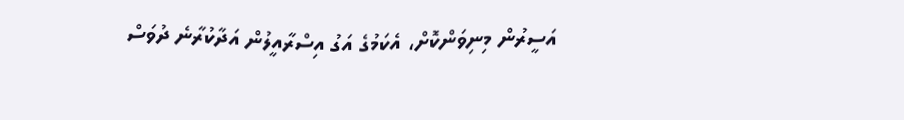އަސީރުން މިނިވަންކޮށް، އެކަމުގެ އަގު އިސްރާއީލުން އަދާކުރާނެ ދުވަސް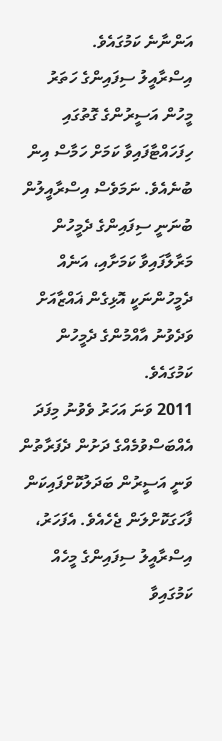އަންނާނެ ކަމުގައެވެ.
އިސްރާއީލު ސިފައިންގެ ހަތަރު މީހުން އަސީރުންގެ ގޮތުގައި ހިފަހައްޓާފައިވާ ކަމަށް ހަމާސް އިން ބުނެއެވެ. ނަމަވެސް އިސްރާއީލުން ބުނަނީ ސިފައިންގެ ދެމީހުން މަރާލާފައިވާ ކަމަށާއި، އަނެއް ދެމީހުންނަކީ އޮޅިގެން ޣައްޒާއަށް ވަދެވުނު އާއްމުންގެ ދެމީހުން ކަމުގައެވެ.
2011 ވަނަ އަހަރު ވެވުނު މިފަދަ އެއްބަސްވުމެއްގެ ދަށުން ދެފަރާތުން ވަނީ އަސީރުން ބަދަލުކޮށްފައިކަން ފާހަގަކޮށްލަން ޖެހެއެވެ. އެފަހަރު، އިސްރާއީލު ސިފައިންގެ މީހެއް ކަމުގައިވާ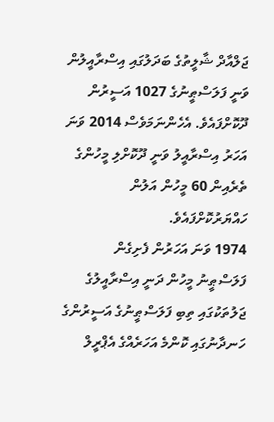ޖަލްއާދް ޝާލީތުގެ ބަދަލުގައި އިސްރާއީލުން ވަނީ ފަލަސްޠީނުގެ 1027 އަސީރުން ދޫކޮށްފައެވެ. އެހެންނަމަވެސް 2014 ވަނަ އަހަރު އިސްރާއީލު ވަނީ ދޫކޮށްލި މީހުންގެ ތެރެއިން 60 މީހުން އަލުން ހައްޔަރުކޮށްފައެވެ.
1974 ވަނަ އަހަރުން ފެށިގެން ފަލަސްޠީނު މީހުން ދަނީ އިސްރާއީލުގެ ޖަލުތަކުގައި ތިބި ފަލަސްޠީނުގެ އަސީރުންގެ ހަނދާނުގައި ކޮންމެ އަހަރެއްގެ އެޕްރީލް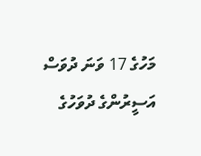މަހުގެ 17 ވަނަ ދުވަސް އަސީރުންގެ ދުވަހުގެ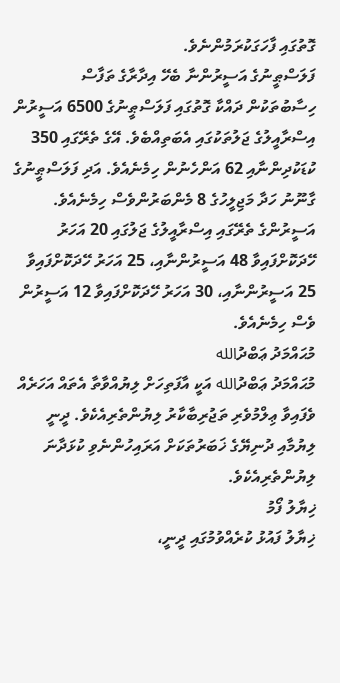ގޮތުގައި ފާހަގަކުރަމުންނެވެ.
ފަލަސްޠީނުގެ އަސީރުންނާ ބެހޭ އިދާރާގެ ތަފާސް ހިސާބުތަކުން ދައްކާ ގޮތުގައި ފަލަސްޠީނުގެ 6500 އަސީރުން އިސްރާއީލުގެ ޖަލުތަކުގައި އެބަތިއްބެވެ. އޭގެ ތެރޭގައި 350 ކުޑަކުދިންނާއި 62 އަންހެނުން ހިމެނެއެވެ. އަދި ފަލަސްޠީނުގެ ގާނޫނު ހަދާ މަޖިލީހުގެ 8 މެންބަރުންވެސް ހިމެނެއެވެ.
އަސީރުންގެ ތެރޭގައި އިސްރާއީލުގެ ޖަލުގައި 20 އަހަރު ހޭދަކޮށްފައިވާ 48 އަސީރުންނާއި، 25 އަހަރު ހޭދަކޮށްފައިވާ 25 އަސީރުންނާއި، 30 އަހަރު ހޭދަކޮށްފައިވާ 12 އަސީރުން ވެސް ހިމެނެއެވެ.
މުޙައްމަދު ޢަބްދުالله
މުޙައްމަދު ޢަބްދުالله އަކީ އާފަތިހަށް ލިޔުއްވާތާ އެތައް އަހަރެއް ވެފައިވާ ޢިލްމުވެރި ތަޖުރިބާކާރު ލިޔުންތެރިއެކެވެ. ދީނީ ލިޔުމާއި ދުނިޔޭގެ ޚަބަރުތަކަށް އަރައިހުންނެވި ކުޅަދާނަ ލިޔުންތެރިއެކެވެ.
ޚިޔާލު ފޯމު
ޚިޔާލު ފައުޅު ކުރެއްވުމުގައި ދީނީ،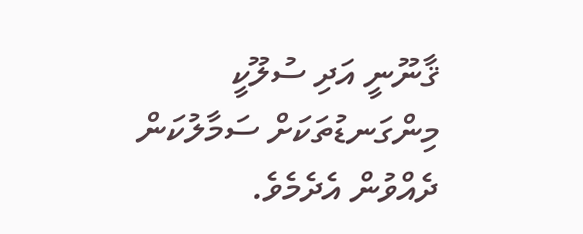ޤާނޫނީ އަދި ސުލޫކީ މިންގަނޑުތަކަށް ސަމާލުކަން ދެއްވުން އެދެމެވެ.